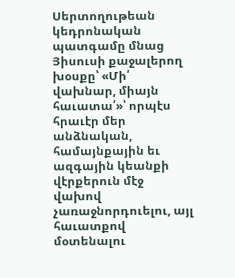Սերտողութեան կեդրոնական պատգամը մնաց Յիսուսի քաջալերող խօսքը՝ «Մի՛ վախնար, միայն հաւատա՛»՝ որպէս հրաւէր մեր անձնական, համայնքային եւ ազգային կեանքի վէրքերուն մէջ վախով չառաջնորդուելու, այլ հաւատքով մօտենալու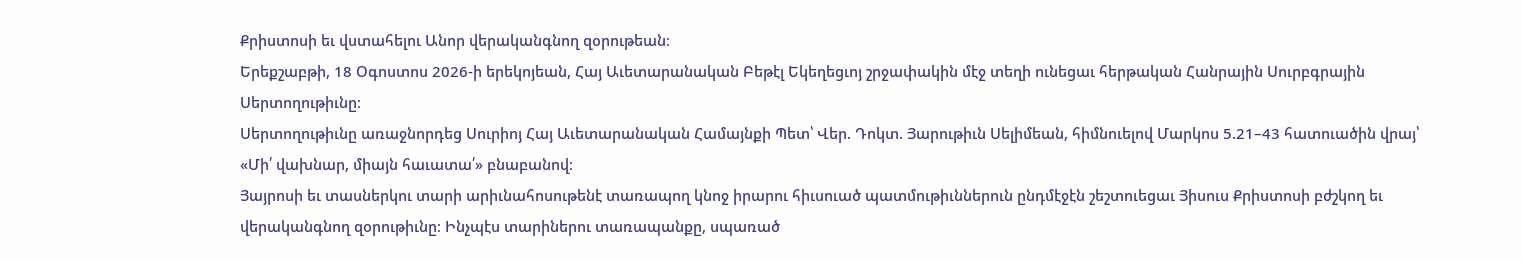Քրիստոսի եւ վստահելու Անոր վերականգնող զօրութեան։
Երեքշաբթի, 18 Օգոստոս 2026-ի երեկոյեան, Հայ Աւետարանական Բեթէլ Եկեղեցւոյ շրջափակին մէջ տեղի ունեցաւ հերթական Հանրային Սուրբգրային Սերտողութիւնը։
Սերտողութիւնը առաջնորդեց Սուրիոյ Հայ Աւետարանական Համայնքի Պետ՝ Վեր. Դոկտ. Յարութիւն Սելիմեան, հիմնուելով Մարկոս 5.21–43 հատուածին վրայ՝ «Մի՛ վախնար, միայն հաւատա՛» բնաբանով։
Յայրոսի եւ տասներկու տարի արիւնահոսութենէ տառապող կնոջ իրարու հիւսուած պատմութիւններուն ընդմէջէն շեշտուեցաւ Յիսուս Քրիստոսի բժշկող եւ վերականգնող զօրութիւնը։ Ինչպէս տարիներու տառապանքը, սպառած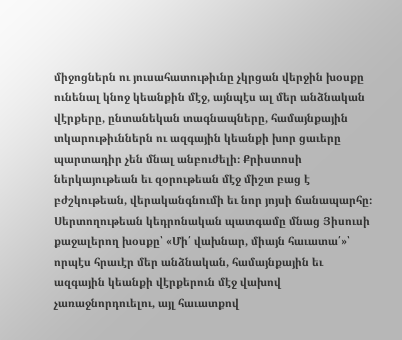միջոցներն ու յուսահատութիւնը չկրցան վերջին խօսքը ունենալ կնոջ կեանքին մէջ, այնպէս ալ մեր անձնական վէրքերը, ընտանեկան տագնապները, համայնքային տկարութիւններն ու ազգային կեանքի խոր ցաւերը պարտադիր չեն մնալ անբուժելի։ Քրիստոսի ներկայութեան եւ զօրութեան մէջ միշտ բաց է բժշկութեան, վերականգնումի եւ նոր յոյսի ճանապարհը։
Սերտողութեան կեդրոնական պատգամը մնաց Յիսուսի քաջալերող խօսքը՝ «Մի՛ վախնար, միայն հաւատա՛»՝ որպէս հրաւէր մեր անձնական, համայնքային եւ ազգային կեանքի վէրքերուն մէջ վախով չառաջնորդուելու, այլ հաւատքով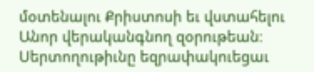մօտենալու Քրիստոսի եւ վստահելու Անոր վերականգնող զօրութեան։
Սերտողութիւնը եզրափակուեցաւ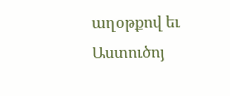աղօթքով եւ Աստուծոյ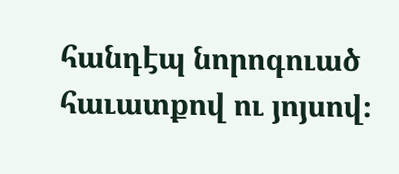հանդէպ նորոգուած հաւատքով ու յոյսով։